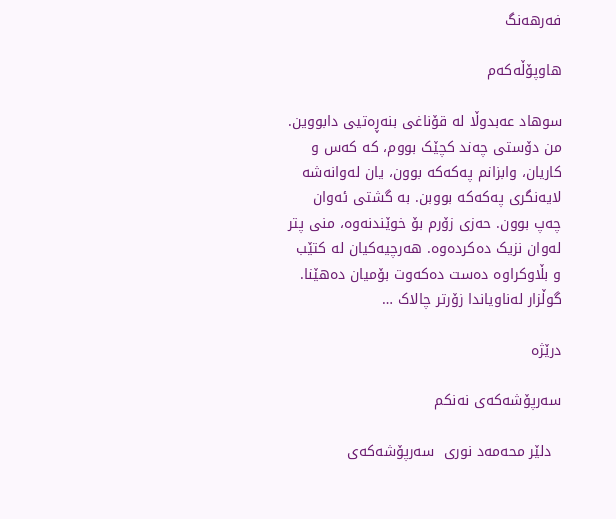فه‌رهه‌نگ

هاوپۆڵەکەم

سوهاد عەبدوڵا لە قۆناغی بنەڕەتیی دابووین. من دۆستی چەند کچێک بووم، کە کەس و کاریان، وابزانم پەکەکە بوون، یان لەوانەشە لایەنگری پەکەکە بووبن. بە گشتی ئەوان چەپ بوون. حەزی زۆرم بۆ خوێندنەوە، منی پتر لەوان نزیک دەکردەوە. هەرچیەکیان لە کتێب و بڵاوکراوە دەست دەکەوت بۆمیان دەهێنا. گوڵزار لەناویاندا زۆرتر چالاک …

درێژه‌

سەرپۆشەکەی نەنکم

  دلێر محەمەد نوری  سەرپۆشەکەی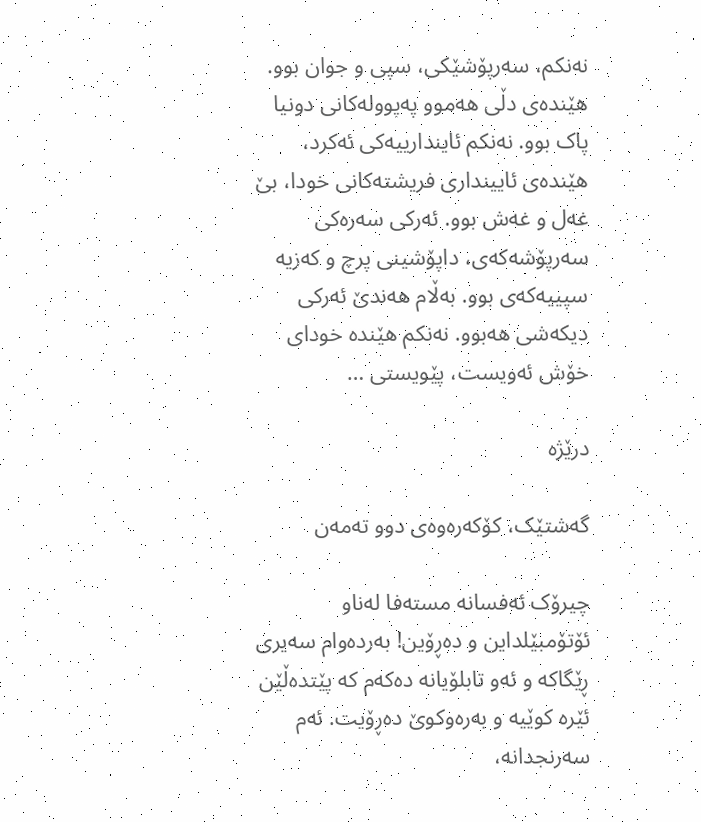نەنکم، سەرپۆشێکی، سپی و جوان بوو. هێندەی دڵی هەموو پەپوولەکانی دونیا پاک بوو. نەنکم ئایندارییەکی ئەکرد، هێندەی ئایینداری فریشتەکانی خودا، بێ غەل و غەش بوو. ئەرکی سەرەکی سەرپۆشەکەی، داپۆشینی پرچ و کەزیە سپییەکەی بوو. بەڵام هەندێ ئەرکی دیکەشی هەبوو. نەنکم هێندە خودای خۆش ئەویست، پێویستی …

درێژه‌

گەشتێک، کۆکەرەوەی دوو تەمەن

چیرۆک ئەفسانە مستەفا لەناو ئۆتۆمبێلداین و دەڕۆین! بەردەوام سەیری ڕێگاکە و ئەو تابلۆیانە دەکەم کە پێتدەڵێن ئێرە کوێیە و بەرەوکوێ دەڕۆیت. ئەم سەرنجدانە،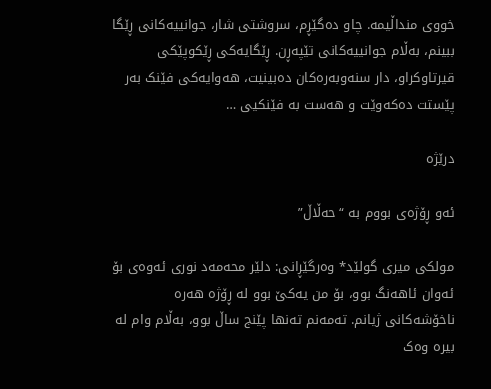خووی منداڵیمە. چاو دەگێڕم، سروشتی شار، جوانییەکانی ڕێگا ببینم، بەڵام جوانییەکانی تێپەڕن. ڕێگایەکی ڕێکوپێکی قیرتاوکراو، دار سنەوبەرەکان دەبینیت، هەوایەکی فێنک بەر پێستت دەکەوێت و هەست بە فێنکیی …

درێژه‌

ئەو ڕۆژەی بووم بە “حەڵاڵ”

مولکی میری گولێد٭ وەرگێڕانی: دلێر محەمەد نوری ئەوەی بۆ ئەوان ئاهەنگ بوو، بۆ من یەکێ بوو لە ڕۆژە هەرە ناخۆشەکانی ژیانم. تەمەنم تەنها پێنج ساڵ بوو، بەڵام وام لە بیرە وەک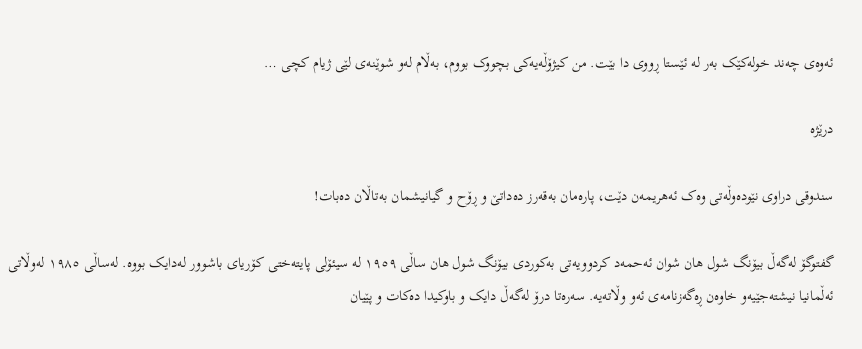ئەوەی چەند خولەکێک بەر لە ئێستا ڕووی دا بێت. من کیژۆڵەیەکی بچووک بووم، بەڵام لەو شوێنەی لێی ژیام کچی …

درێژه‌

سندوقی دراوی نێودەوڵەتی وەک ئەهریمەن دێت، پارەمان بەقەرز دەداتێ و ڕۆح و گیانیشمان بەتاڵان دەبات!

گفتوگۆ لەگەڵ بیۆنگ شول هان شوان ئەحمەد کردوویەتی بەکوردی بیۆنگ شول هان ساڵی ١٩٥٩ لە سیئۆلی پایتەختی کۆریای باشوور لەدایک بووە. لەساڵی ١٩٨٥ لەوڵاتی ئەڵمانیا نیشتەجێیەو خاوەن ڕەگەزنامەی ئەو وڵاتەیە. سەرەتا درۆ لەگەڵ دایک و باوکیدا دەکات و پێیان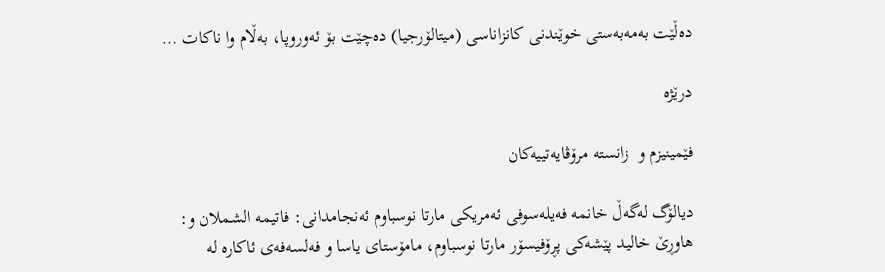دەڵێت بەمەبەستی خوێندنی کانزاناسی (میتالۆرجیا) دەچێت بۆ ئەوروپا، بەڵام وا ناکات …

درێژه‌

فێمینیزم و  زانستە مرۆڤایەتییەکان

دیالۆگ لەگەڵ خانمە فەیلەسوفی ئەمریکی مارتا نوسباوم ئەنجامدانی: فاتیمە الشملان و: هاوڕێ خالید پێشەکی پڕۆفیسۆر مارتا نوسباوم، مامۆستای یاسا و فەلسەفەی ئاکارە لە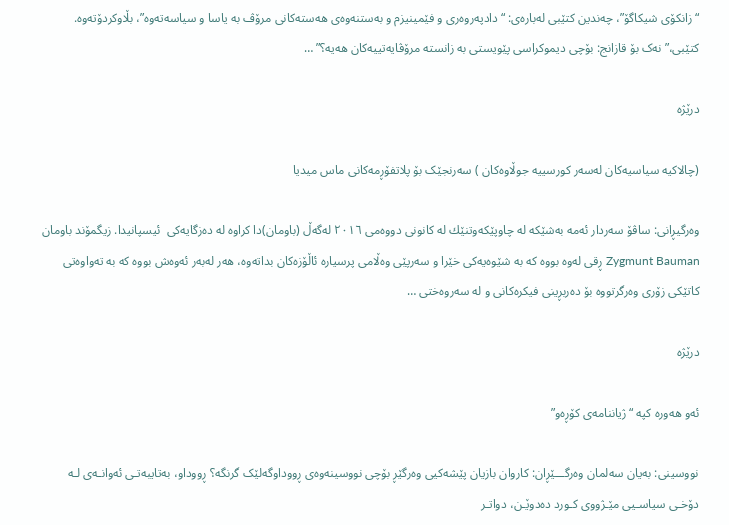“زانکۆی شیکاگۆ”، چەندین کتێبی لەبارەی: “دادپەروەری و فێمینیزم و بەستنەوەی هەستەکانی مرۆڤ بە یاسا و سیاسەتەوە”، بڵاوکردۆتەوە. کتێبی،”نەک بۆ قازانج: بۆچی دیموکراسی پێویستی بە زانستە مرۆڤایەتییەکان هەیە؟” …

درێژه‌

(چالاکیە سیاسیەکان لەسەر کورسییە جوڵاوەکان ) سەرنجێک بۆ پلاتفۆڕمەکانی ماس میدیا

وەرگیڕانی: ساڤۆ سەردار ئەمە بەشێکە لە چاوپێکەوتنێك لە کانونی دووەمی ٢٠١٦ لەگەڵ (باومان)دا کراوە لە دەزگایەکی  ئیسپانیدا. زیگمۆند باومان Zygmunt Bauman ڕقی لەوە بووە کە بە شێوەیەکی خێرا و سەرپێی وەڵامی پرسیارە ئاڵۆزەکان بداتەوە، هەر لەبەر ئەوەش بووە کە بە تەواوەتی کاتێکی زۆری وەرگرتووە بۆ دەربڕینی فیکرەکانی و لە سەروەختی …

درێژه‌

ئەو هەورە کپە “ژیاننامەی کۆڕەو”

نووسینی: بەیان سەلمان وەرگـــێڕان: کاروان بازیان پێشەکیى وەرگێڕ بۆچی نووسینەوەى ڕووداوگەلێک گرنگە؟ ڕووداو، بەتایبەتـی ئەوانـەی لـە دۆخـی سیاسـیی مێـژووی کـورد دەدوێـن، دواتـر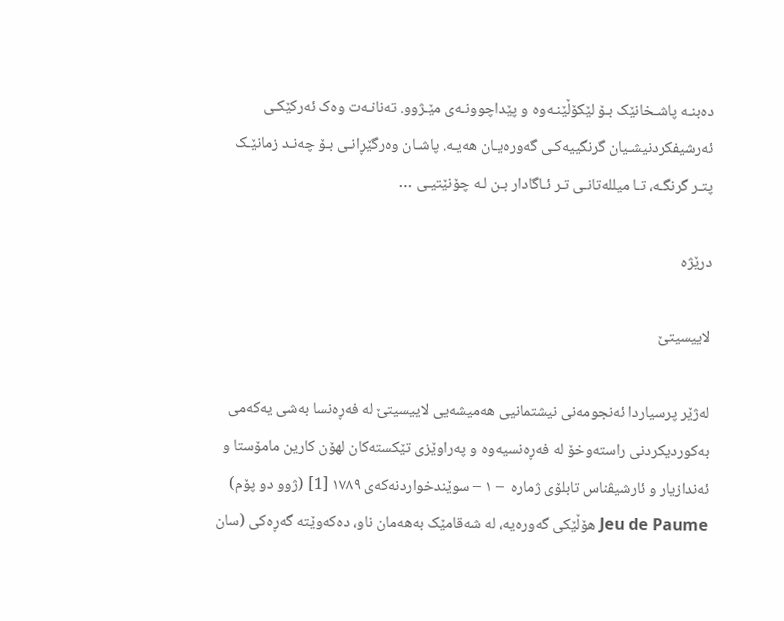دەبنـە پاشـخانێک بـۆ لێکۆڵێنـەوە و پێداچوونـەی مێـژوو. تەنانـەت وەک ئەرکێکـی ئەرشیفکردنیشـیان گرنگییەکـى گەورەیـان هەیـە. پاشـان وەرگێڕانـى بـۆ چەنـد زمانێـک پتـر گرنگـە، تـا میللەتانـى تـر ئـاگادار بـن لـە چۆنێتیـی …

درێژه‌

لاییسیتێ

لەژێر پرسیاردا ئەنجومەنی نیشتمانیی هەمیشەیی لاییسیتێ لە فەڕەنسا بەشی یەکەمی بەکوردیکردنی راستەوخۆ لە فەڕەنسیەوە و پەراوێزی تێکستەکان لهۆن کارین مامۆستا و ئەندازیار و ئارشیڤناس تابلۆی ژمارە  – ١ – سوێندخواردنەکەی ١٧٨٩ [1] (ژوو دو پۆم) Jeu de Paume هۆڵێکی گەورەیە، لە شەقامێک بەهەمان ناو، دەکەوێتە گەڕەکی (سان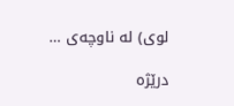لوی) لە ناوچەی …

درێژه‌